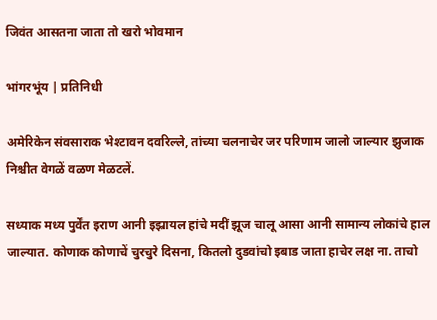जिवंत आसतना जाता तो खरो भोवमान

भांगरभूंय | प्रतिनिधी

अमेरिकेन संवसाराक भेश्टावन दवरिल्ले, तांच्या चलनाचेर जर परिणाम जालो जाल्यार झुजाक निश्चीत वेगळें वळण मेळटलें.

सध्याक मध्य पुर्वेंत इराण आनी इझ्रायल हांचे मदीं झूज चालू आसा आनी सामान्य लोकांचे हाल जाल्यात. कोणाक कोणाचें चुरचुरे दिसना, कितलो दुडवांचो इबाड जाता हाचेर लक्ष ना. ताचो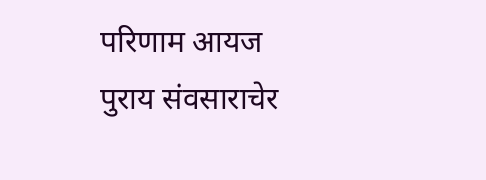परिणाम आयज पुराय संवसाराचेर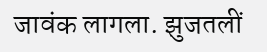जावंक लागला. झुजतलीं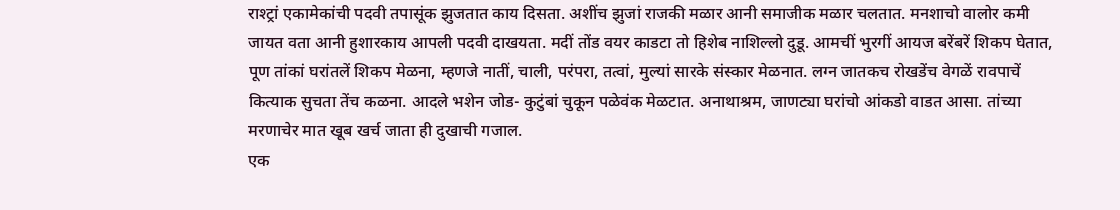राश्ट्रां एकामेकांची पदवी तपासूंक झुजतात काय दिसता. अशींच झुजां राजकी मळार आनी समाजीक मळार चलतात. मनशाचो वालोर कमी जायत वता आनी हुशारकाय आपली पदवी दाखयता. मदीं तोंड वयर काडटा तो हिशेब नाशिल्लो दुडू. आमचीं भुरगीं आयज बरेंबरें शिकप घेतात, पूण तांकां घरांतलें शिकप मेळना, म्हणजे नातीं, चाली, परंपरा, तत्वां, मुल्यां सारके संस्कार मेळनात. लग्न जातकच रोखडेंच वेगळें रावपाचें कित्याक सुचता तेंच कळना. आदले भशेन जोड- कुटुंबां चुकून पळेवंक मेळटात. अनाथाश्रम, जाणट्या घरांचो आंकडो वाडत आसा. तांच्या मरणाचेर मात खूब खर्च जाता ही दुखाची गजाल.
एक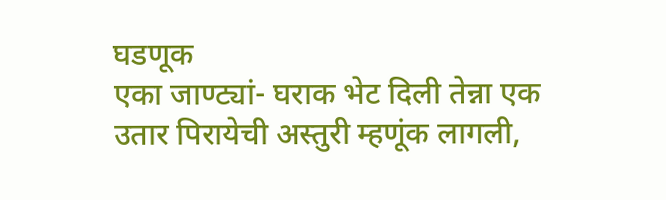घडणूक
एका जाण्ट्यां- घराक भेट दिली तेन्ना एक उतार पिरायेची अस्तुरी म्हणूंक लागली,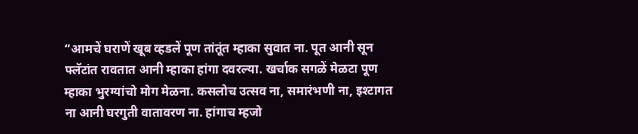“आमचें घराणें खूब व्हडलें पूण तांतूंत म्हाका सुवात ना. पूत आनी सून फ्लॅटांत रावतात आनी म्हाका हांगा दवरल्या. खर्चाक सगळें मेळटा पूण म्हाका भुरग्यांचो मोग मेळना. कसलोच उत्सव ना, समारंभणी ना, इश्टागत ना आनी घरगुती वातावरण ना. हांगाच म्हजो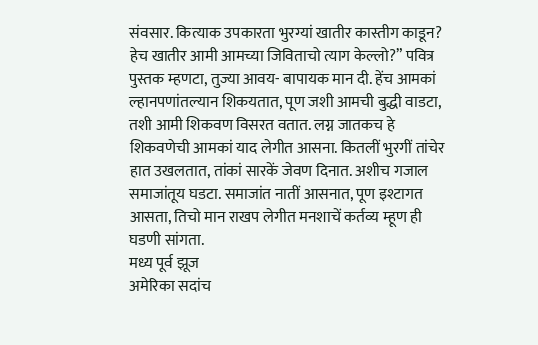संवसार. कित्याक उपकारता भुरग्यां खातीर कास्तीग काडून? हेच खातीर आमी आमच्या जिविताचो त्याग केल्लो?” पवित्र पुस्तक म्हणटा, तुज्या आवय- बापायक मान दी. हेंच आमकां ल्हानपणांतल्यान शिकयतात, पूण जशी आमची बुद्धी वाडटा, तशी आमी शिकवण विसरत वतात. लग्न जातकच हे शिकवणेची आमकां याद लेगीत आसना. कितलीं भुरगीं तांचेर हात उखलतात, तांकां सारकें जेवण दिनात. अशीच गजाल समाजांतूय घडटा. समाजांत नातीं आसनात, पूण इश्टागत आसता, तिचो मान राखप लेगीत मनशाचें कर्तव्य म्हूण ही घडणी सांगता.
मध्य पूर्व झूज
अमेरिका सदांच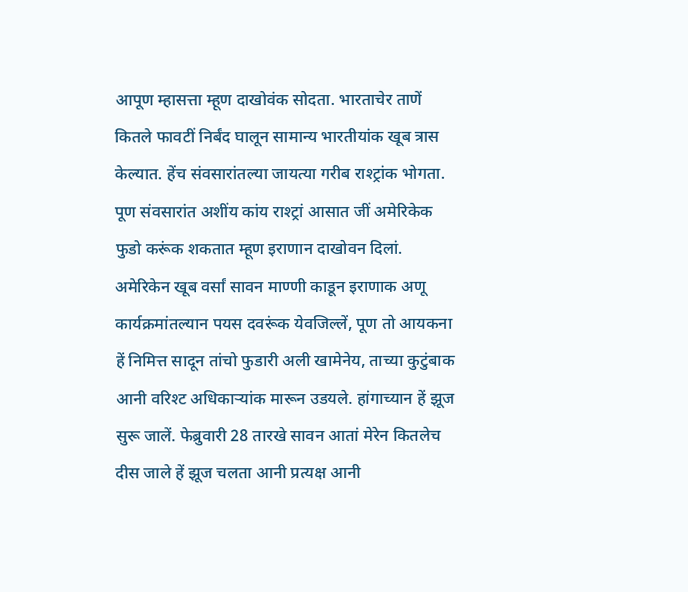आपूण म्हासत्ता म्हूण दाखोवंक सोदता. भारताचेर ताणें कितले फावटीं निर्बंद घालून सामान्य भारतीयांक खूब त्रास केल्यात. हेंच संवसारांतल्या जायत्या गरीब राश्ट्रांक भोगता. पूण संवसारांत अशींय कांय राश्ट्रां आसात जीं अमेरिकेक फुडो करूंक शकतात म्हूण इराणान दाखोवन दिलां. अमेरिकेन खूब वर्सां सावन माण्णी काडून इराणाक अणू कार्यक्रमांतल्यान पयस दवरूंक येवजिल्लें, पूण तो आयकना हें निमित्त सादून तांचो फुडारी अली खामेनेय, ताच्या कुटुंबाक आनी वरिश्ट अधिकाऱ्यांक मारून उडयले. हांगाच्यान हें झूज सुरू जालें. फेब्रुवारी 28 तारखे सावन आतां मेरेन कितलेच दीस जाले हें झूज चलता आनी प्रत्यक्ष आनी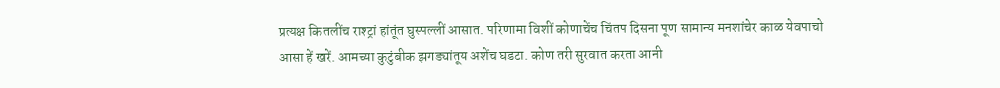प्रत्यक्ष कितलींच राश्ट्रां हांतूंत घुस्पल्लीं आसात. परिणामा विशीं कोणाचेंच चिंतप दिसना पूण सामान्य मनशांचेर काळ येवपाचो आसा हें खरें. आमच्या कुटुंबीक झगड्यांतूय अशेंच घडटा. कोण तरी सुरवात करता आनी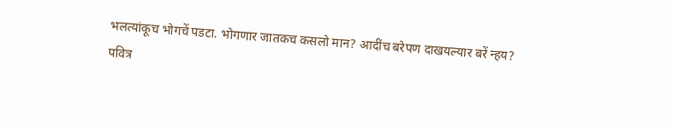भलत्यांकूच भोगचें पडटा. भोगणार जातकच कसलो मान? आदींच बरेपण दाखयल्यार बरें न्हय?
पवित्र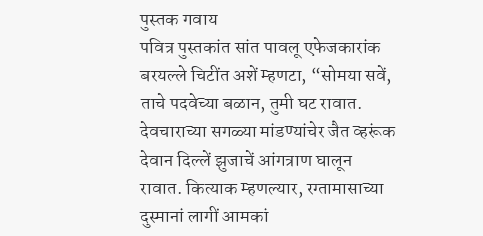पुस्तक गवाय
पवित्र पुस्तकांत सांत पावलू एफेजकारांक बरयल्ले चिटींत अशें म्हणटा, “सोमया सवें, ताचे पदवेच्या बळान, तुमी घट रावात. देवचाराच्या सगळ्या मांडण्यांचेर जैत व्हरूंक देवान दिल्लें झुजाचें आंगत्राण घालून रावात. कित्याक म्हणल्यार, रग्तामासाच्या दुस्मानां लागीं आमकां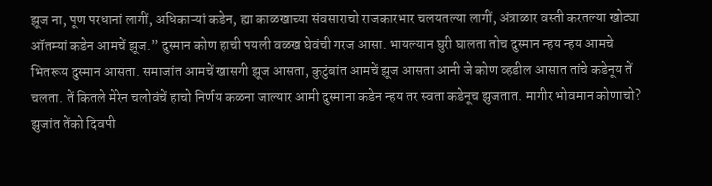झूज ना, पूण परधानां लागीं, अधिकाऱ्यां कडेन, ह्या काळखाच्या संवसाराचो राजकारभार चलयतल्या लागीं, अंत्राळार वस्ती करतल्या खोट्या ऑतम्यां कडेन आमचें झूज.” दुस्मान कोण हाची पयली वळख घेवंची गरज आसा. भायल्यान घुरी घालता तोच दुस्मान न्हय न्हय आमचे भितरूय दुस्मान आसता. समाजांत आमचें खासगी झूज आसता, कुटुंबांत आमचें झूज आसता आनी जे कोण व्हडील आसात तांचे कडेनूय तें चलता. तें कितले मेरेन चलोवंचें हाचो निर्णय कळना जाल्यार आमी दुस्माना कडेन न्हय तर स्वता कडेनूच झुजतात. मागीर भोवमान कोणाचो?
झुजांत तेंको दिवपी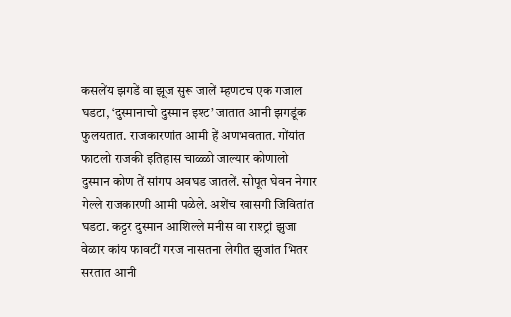कसलेंय झगडें वा झूज सुरू जालें म्हणटच एक गजाल घडटा, ‘दुस्मानाचो दुस्मान इश्ट’ जातात आनी झगडूंक फुलयतात. राजकारणांत आमी हें अणभवतात. गोंयांत फाटलो राजकी इतिहास चाळ्ळो जाल्यार कोणालो दुस्मान कोण तें सांगप अवघड जातलें. सोपूत घेवन नेगार गेल्ले राजकारणी आमी पळेले. अशेंच खासगी जिवितांत घडटा. कट्टर दुस्मान आशिल्ले मनीस वा राश्ट्रां झुजा वेळार कांय फावटीं गरज नासतना लेगीत झुजांत भितर सरतात आनी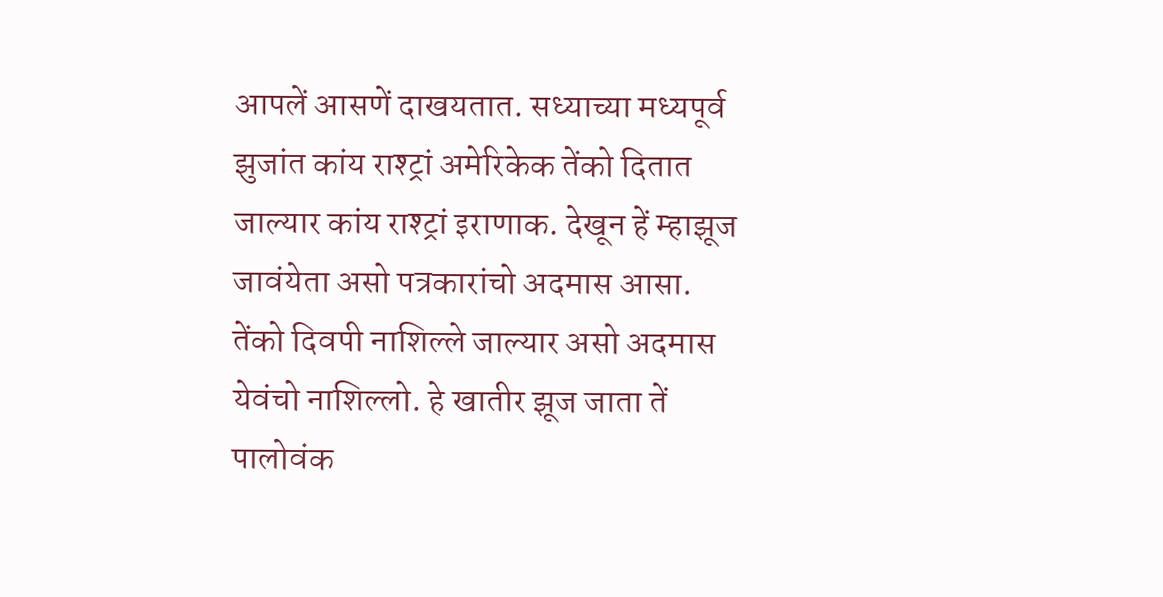आपलें आसणें दाखयतात. सध्याच्या मध्यपूर्व झुजांत कांय राश्ट्रां अमेरिकेक तेंको दितात जाल्यार कांय राश्ट्रां इराणाक. देखून हें म्हाझूज जावंयेता असो पत्रकारांचो अदमास आसा. तेंको दिवपी नाशिल्ले जाल्यार असो अदमास येवंचो नाशिल्लो. हे खातीर झूज जाता तें पालोवंक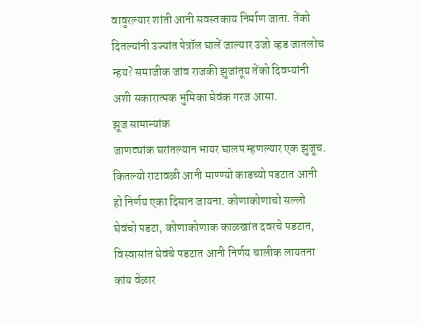वावुरल्यार शांती आनी सवस्तकाय निर्माण जाता. तेंको दितल्यांनी उज्यांत पेत्रॉल घालें जाल्यार उजो व्हड जातलोच न्हय? समाजीक जांव राजकी झुजांतूय तेंको दिवप्यांनी अशी सकारात्मक भुमिका घेवंक गरज आसा.
झूज सामान्यांक
जाणट्यांक घरांतल्यान भायर घालप म्हणल्यार एक झुजूच. कितल्यो राटावळी आनी माण्ण्यो काडच्यो पडटात आनी हो निर्णय एका दिसान जायना. कोणाकोणाचो सल्लो घेवंचो पडटा, कोणाकोणाक काळखांत दवरचे पडटात, विस्वासांत घेवंचे पडटात आनी निर्णय चालीक लायतना कांय वेळार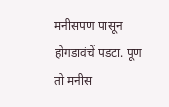मनीसपण पासून होगडावंचें पडटा. पूण तो मनीस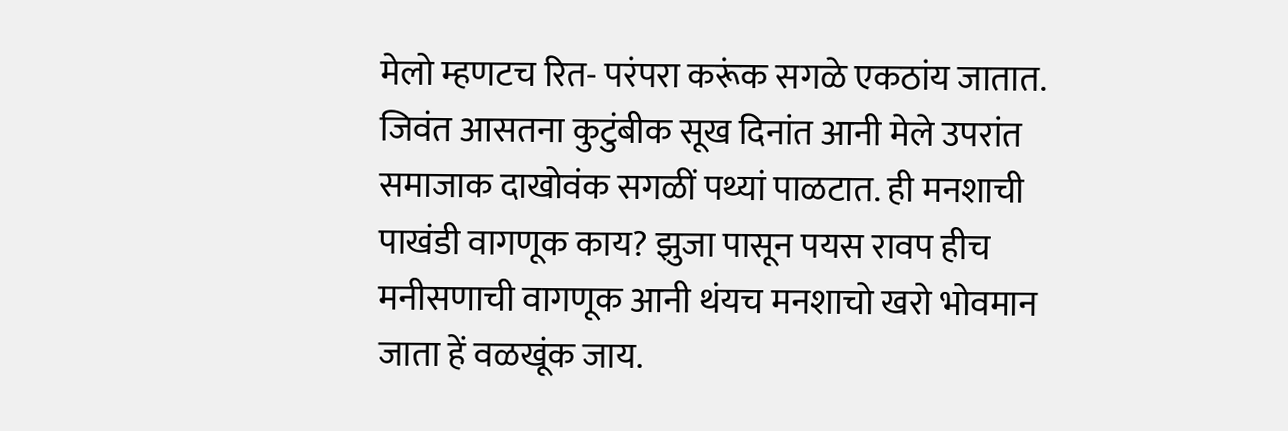मेलो म्हणटच रित- परंपरा करूंक सगळे एकठांय जातात. जिवंत आसतना कुटुंबीक सूख दिनांत आनी मेले उपरांत समाजाक दाखोवंक सगळीं पथ्यां पाळटात. ही मनशाची पाखंडी वागणूक काय? झुजा पासून पयस रावप हीच मनीसणाची वागणूक आनी थंयच मनशाचो खरो भोवमान जाता हें वळखूंक जाय.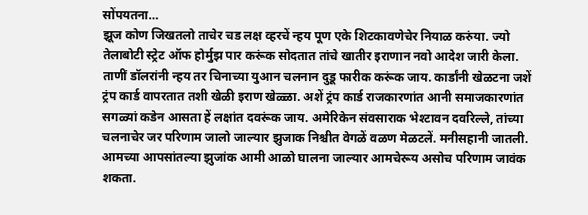सोंपयतना…
झूज कोण जिखतलो ताचेर चड लक्ष व्हरचें न्हय पूण एके शिटकावणेचेर नियाळ करुंया. ज्यो तेलाबोटी स्ट्रेट ऑफ होर्मुझ पार करूंक सोदतात तांचे खातीर इराणान नवो आदेश जारी केला. ताणीं डॉलरांनी न्हय तर चिनाच्या युआन चलनान दुडू फारीक करूंक जाय. कार्डांनी खेळटना जशें ट्रंप कार्ड वापरतात तशी खेळी इराण खेळ्ळा. अशें ट्रंप कार्ड राजकारणांत आनी समाजकारणांत सगळ्यां कडेन आसता हें लक्षांत दवरूंक जाय. अमेरिकेन संवसाराक भेश्टावन दवरिल्ले, तांच्या चलनाचेर जर परिणाम जालो जाल्यार झुजाक निश्चीत वेगळें वळण मेळटलें. मनीसहानी जातली. आमच्या आपसांतल्या झुजांक आमी आळो घालना जाल्यार आमचेरूय असोच परिणाम जावंक शकता.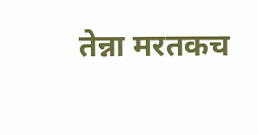तेन्ना मरतकच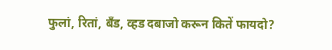फुलां, रितां, बँड, व्हड दबाजो करून कितें फायदो?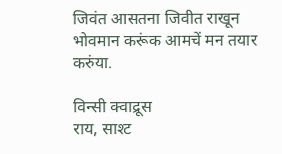जिवंत आसतना जिवीत राखून भोवमान करूंक आमचें मन तयार करुंया.

विन्सी क्वाद्रूस
राय, साश्ट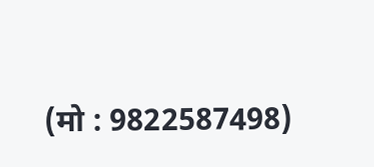(मो : 9822587498)